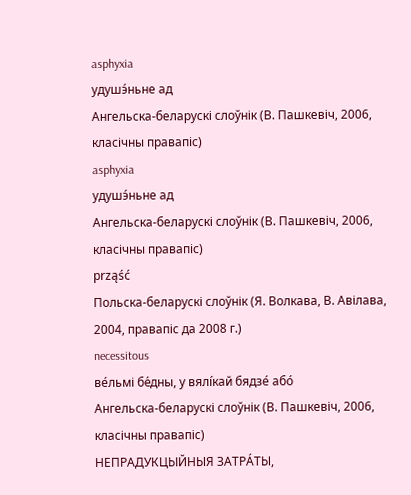asphyxia
удушэ́ньне ад
Ангельска-беларускі слоўнік (В. Пашкевіч, 2006, класічны правапіс)
asphyxia
удушэ́ньне ад
Ангельска-беларускі слоўнік (В. Пашкевіч, 2006, класічны правапіс)
prząść
Польска-беларускі слоўнік (Я. Волкава, В. Авілава, 2004, правапіс да 2008 г.)
necessitous
ве́льмі бе́дны, у вялі́кай бядзе́ або́
Ангельска-беларускі слоўнік (В. Пашкевіч, 2006, класічны правапіс)
НЕПРАДУКЦЬІЙНЫЯ ЗАТРА́ТЫ,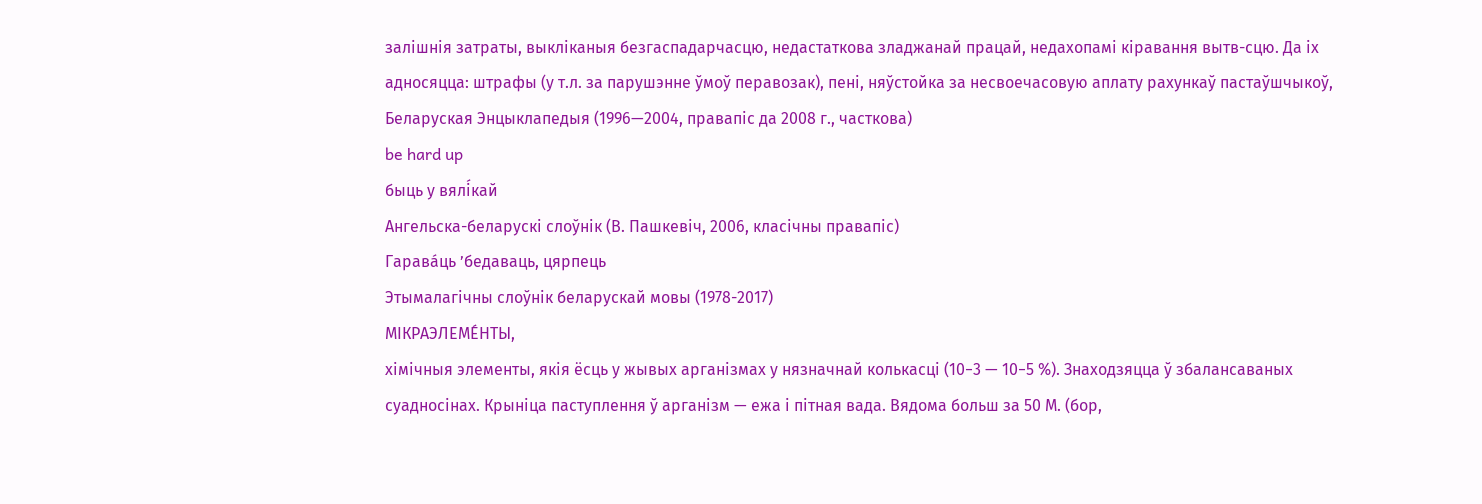залішнія затраты, выкліканыя безгаспадарчасцю, недастаткова зладжанай працай, недахопамі кіравання вытв-сцю. Да іх адносяцца: штрафы (у т.л. за парушэнне ўмоў перавозак), пені, няўстойка за несвоечасовую аплату рахункаў пастаўшчыкоў,
Беларуская Энцыклапедыя (1996—2004, правапіс да 2008 г., часткова)
be hard up
быць у вялі́кай
Ангельска-беларускі слоўнік (В. Пашкевіч, 2006, класічны правапіс)
Гарава́ць ’бедаваць, цярпець
Этымалагічны слоўнік беларускай мовы (1978-2017)
МІКРАЭЛЕМЕ́НТЫ,
хімічныя элементы, якія ёсць у жывых арганізмах у нязначнай колькасці (10−3 — 10−5 %). Знаходзяцца ў збалансаваных суадносінах. Крыніца паступлення ў арганізм — ежа і пітная вада. Вядома больш за 50 М. (бор,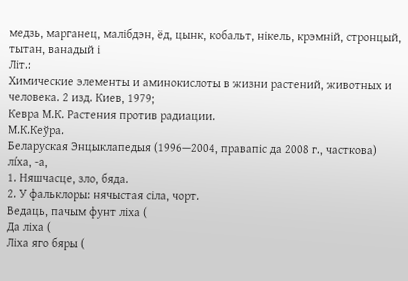медзь, марганец, малібдэн, ёд, цынк, кобальт, нікель, крэмній, стронцый, тытан, ванадый і
Літ.:
Химические элементы и аминокислоты в жизни растений, животных и человека. 2 изд. Киев, 1979;
Кевра М.К. Растения против радиации.
М.К.Кеўра.
Беларуская Энцыклапедыя (1996—2004, правапіс да 2008 г., часткова)
лі́ха, -а,
1. Няшчасце, зло, бяда.
2. У фальклоры: нячыстая сіла, чорт.
Ведаць, пачым фунт ліха (
Да ліха (
Ліха яго бяры (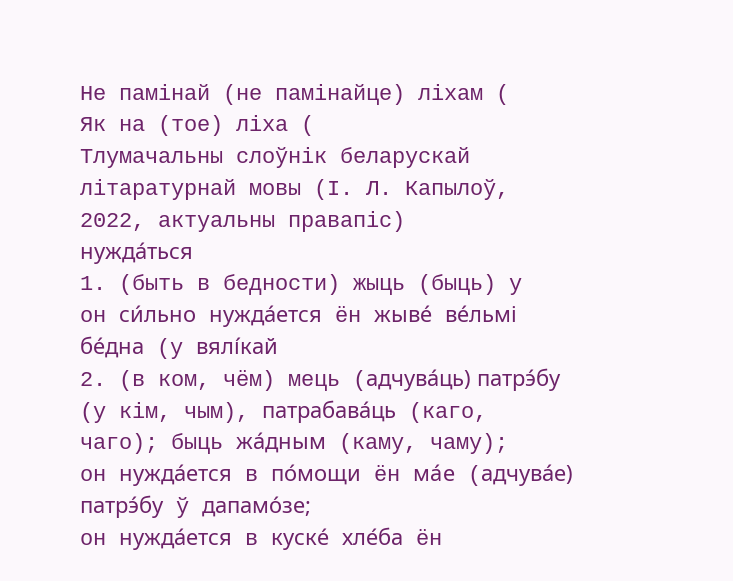Не памінай (не памінайце) ліхам (
Як на (тое) ліха (
Тлумачальны слоўнік беларускай літаратурнай мовы (І. Л. Капылоў, 2022, актуальны правапіс)
нужда́ться
1. (быть в бедности) жыць (быць) у
он си́льно нужда́ется ён жыве́ ве́льмі бе́дна (у вялі́кай
2. (в ком, чём) мець (адчува́ць) патрэ́бу (у кім, чым), патрабава́ць (каго, чаго); быць жа́дным (каму, чаму);
он нужда́ется в по́мощи ён ма́е (адчува́е) патрэ́бу ў дапамо́зе;
он нужда́ется в куске́ хле́ба ён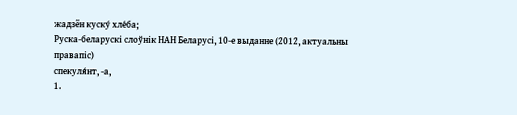жадзён куску́ хле́ба;
Руска-беларускі слоўнік НАН Беларусі, 10-е выданне (2012, актуальны правапіс)
спекуля́нт, ‑а,
1.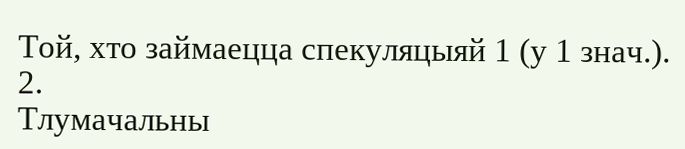Той, хто займаецца спекуляцыяй 1 (у 1 знач.).
2.
Тлумачальны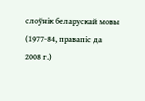слоўнік беларускай мовы (1977-84, правапіс да 2008 г.)